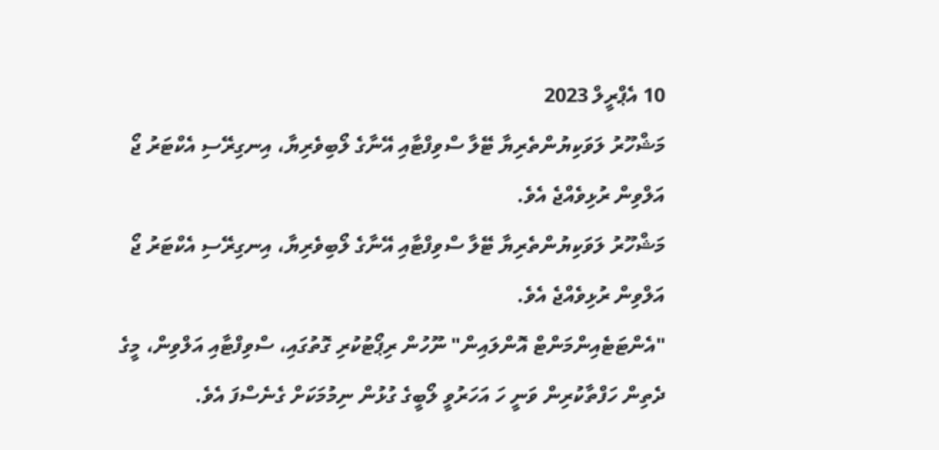10 އެޕްރީލް 2023
މަޝްހޫރު ލަވަކިޔުންތެރިޔާ ޓޭލާ ސްވިފްޓާއި އޭނާގެ ލޯބިވެރިޔާ، އިނގިރޭސި އެކްޓަރު ޖޯ އަލްވިން ރުޅިވެއްޖެ އެވެ.
މަޝްހޫރު ލަވަކިޔުންތެރިޔާ ޓޭލާ ސްވިފްޓާއި އޭނާގެ ލޯބިވެރިޔާ، އިނގިރޭސި އެކްޓަރު ޖޯ އަލްވިން ރުޅިވެއްޖެ އެވެ.
"އެންޓަޓެއިންމަންޓް އޮންލައިން" ނޫހުން ރިޕޯޓުކުރި ގޮތުގައި، ސްވިފްޓާއި އަލްވިން، މީގެ ދެތިން ހަފްތާކުރިން ވަނީ ހަ އަހަރުވީ ލޯބީގެ ގުޅުން ނިމުމަކަށް ގެނެސްފަ އެވެ.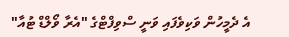އެ ދެމީހުން ވަކިވެފައި ވަނީ ސްވިފްޓްގެ "އެރާ ވޯލްޑް ޓުއާ"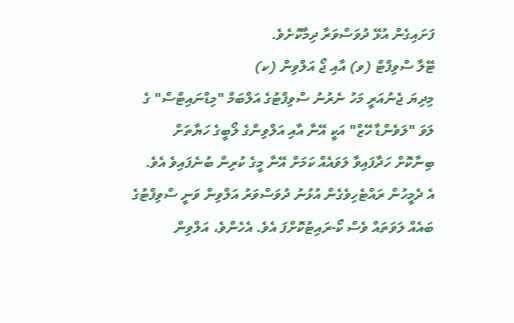ފަށައިގެން އުޅޭ ދުވަސްވަރާ ދިމާކޮށެވެ.
ޓޭލާ ސްވިފްޓް (ވ) އާއި ޖޯ އަލްވިން (ކ)
މިދިޔަ ޖެނުއަރީ މަހު ނެރުނު ސްވިފްޓުގެ އަލްބަމް "މިޑްނައިޓްސް" ގެ ލަވަ "ލަވެންޑާ ހޭޒް" އަކީ އޭނާ އާއި އަލްވިންގެ ލޯބީގެ ހަޔާތަށް ބިނާކޮށް ހަދާފައިވާ ލަވައެއް ކަމަށް އޭނާ މީގެ ކުރިން ބުނެފައިވެ އެވެ.
އެ ދެމީހުން ރައްޓެހިވެގެން އުޅުނު ދުވަސްވަރު އަލްވިން ވަނީ ސްވިފްޓުގެ ބައެއް ލަވަތައް ވެސް ކޯ-ރައިޓުކޮށްފަ އެވެ. އެހެންވެ، އަލްވިން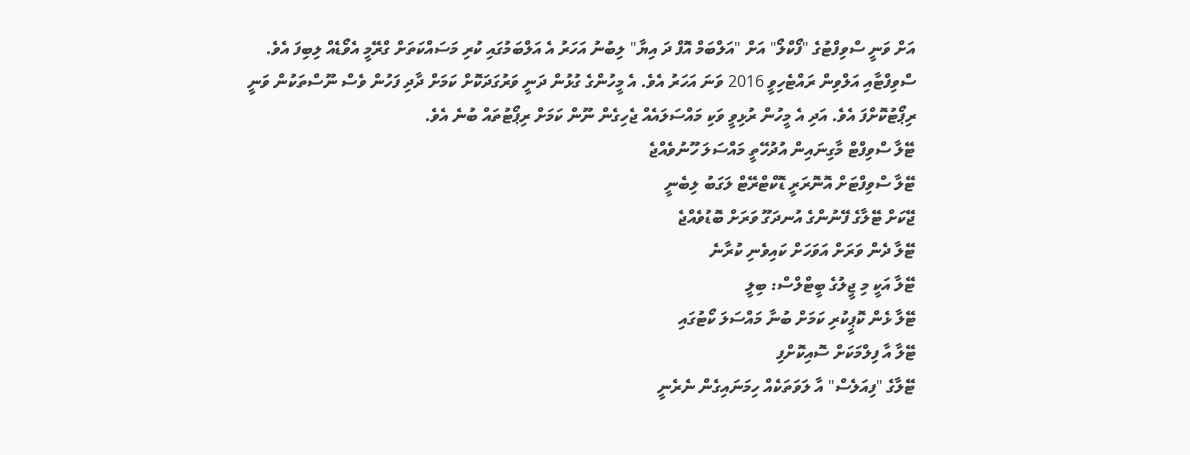އަށް ވަނީ ސްވިފްޓުގެ "ފޯކްލޯ" އަށް "އަލްބަމް އޮފް ދަ އިޔާ" ލިބުނު އަހަރު އެ އަލްބަމުގައި ކުރި މަސައްކަތަށް ގްރޭމީ އެވޯޑެއް ލިބިފަ އެވެ.
ސްވިފްޓާއި އަލްވިން ރައްޓެހިވީ 2016 ވަނަ އަހަރު އެވެ. އެ މީހުންގެ ގުޅުން ދަނީ ވަރުގަދަކޮށް ކަމަށް ދާދި ފަހުން ވެސް ނޫސްތަކުން ވަނީ ރިޕޯޓުކޮށްފަ އެވެ. އަދި އެ މީހުން ރުޅިވީ ވަކި މައްސަލައެއް ޖެހިގެން ނޫން ކަމަށް ރިޕޯޓުތައް ބުނެ އެވެ.
ޓޭލާ ސްވިފްޓް މާގިނައިން އުދުހޭތީ މައްސަލަ ހޫނުވެއްޖެ
ޓޭލާ ސްވިފްޓަށް އޮނޮރަރީ ޑޮކްޓްރޭޓް ލަގަބު ލިބެނީ
ޖޭކަށް ޓޭލާގެ ފޭނުންގެ އުނދަގޫ ވަރަށް ބޮޑުވެއްޖެ
ޓޭލާ ދެން ވަރަށް އަވަހަށް ކައިވެނި ކުރާނެ
ޓޭލާ އަކީ މި ޖީލުގެ ބީޓްލްސް: ބިލީ
ޓޭލާ ޅެން ކޮޕީކުރި ކަމަށް ބުނާ މައްސަލަ ކޯޓުގައި
ޓޭލާ އާ ފިލްމަކަށް ސޮއިކޮށްފި
ޓޭލާގެ "ފިއަލެސް" އާ ލަވަތަކެއް ހިމަނައިގެން ނެރެނީ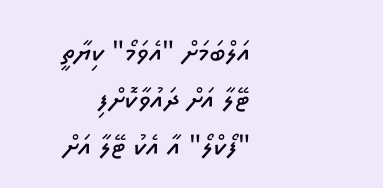އަލްބަމަށް "އެވަމޯ" ކިޔާތީ ޓޭލާ އަށް ދައުވާކޮށްފި
"ފޯކްލޯ" އާ އެކު ޓޭލާ އަށް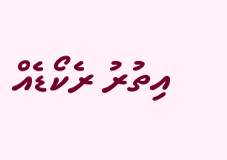އިތުރު ރެކޯޑެއް